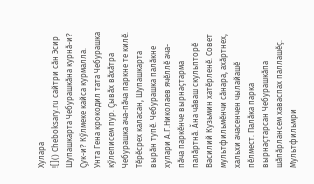Хулара
![]() Cheboksary.ru сайтри сӑн Эсир Шупашкарта Чебурашкӑна курнӑ-и? Ҫук-и? Кӳлмеке кайса курмалла. Унта Гена крокодил тата Чебурашка кӳлеписем пур. Ҫывӑх вӑхӑтра Чебурашка ача-пӑча паркне те килӗ. Тӗрӗсрех каласан, Шупашкарта вырӑн тупӗ. Чебурашка палӑкне хулари А.Г.Николаев ячӗллӗ ача-пӑча паркӗнче вырнаҫтарма палӑртнӑ. Ӑна чӑваш скульпторӗ Василий Кузьмин хатӗрленӗ. Совет мультфильмӗнчи сӑнара, ахӑртнех, хальхи ачасенчен чылайашӗ пӗлмест. Палӑка парка вырнаҫтарсан Чебурашкӑпа шӑпӑрлансем хаваспах паллашӗҫ. Мультфильмри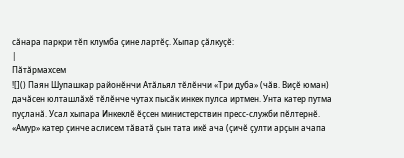сӑнара паркри тӗп клумба ҫине лартӗҫ. Хыпар ҫӑлкуҫӗ:
|
Пӑтӑрмахсем
![]() Паян Шупашкар районӗнчи Атӑльял тӗлӗнчи «Три дуба» (чӑв. Виҫӗ юман) дачӑсен юлташлӑхӗ тӗлӗнче чутах пысӑк инкек пулса иртмен. Унта катер путма пуҫланӑ. Усал хыпара Инкеклӗ ӗҫсен министерствин пресс-служби пӗлтернӗ. «Амур» катер ҫинче аслисем тӑватӑ ҫын тата икӗ ача (ҫичӗ ҫулти арҫын ачапа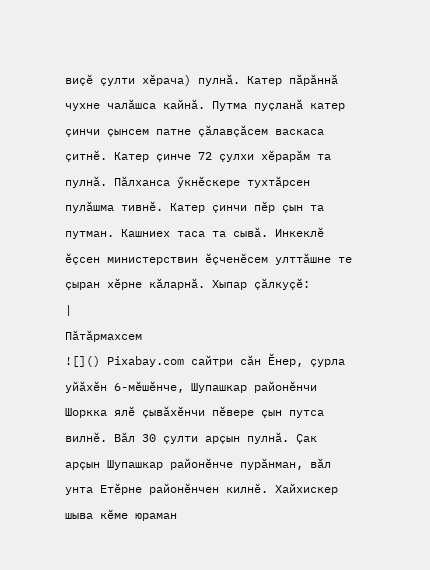виҫӗ ҫулти хӗрача) пулнӑ. Катер пӑрӑннӑ чухне чалӑшса кайнӑ. Путма пуҫланӑ катер ҫинчи ҫынсем патне ҫӑлавҫӑсем васкаса ҫитнӗ. Катер ҫинче 72 ҫулхи хӗрарӑм та пулнӑ. Пӑлханса ӳкнӗскере тухтӑрсен пулӑшма тивнӗ. Катер ҫинчи пӗр ҫын та путман. Кашниех таса та сывӑ. Инкеклӗ ӗҫсен министерствин ӗҫченӗсем улттӑшне те ҫыран хӗрне кӑларнӑ. Хыпар ҫӑлкуҫӗ:
|
Пӑтӑрмахсем
![]() Pixabay.com сайтри сӑн Ӗнер, ҫурла уйӑхӗн 6-мӗшӗнче, Шупашкар районӗнчи Шоркка ялӗ ҫывӑхӗнчи пӗвере ҫын путса вилнӗ. Вӑл 30 ҫулти арҫын пулнӑ. Ҫак арҫын Шупашкар районӗнче пурӑнман, вӑл унта Етӗрне районӗнчен килнӗ. Хайхискер шыва кӗме юраман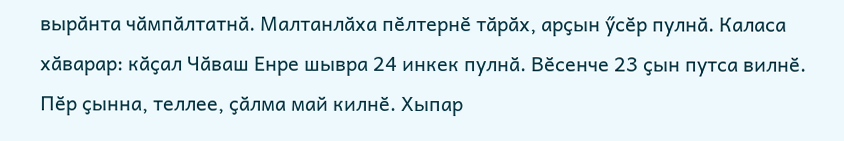вырӑнта чӑмпӑлтатнӑ. Малтанлӑха пӗлтернӗ тӑрӑх, арҫын ӳсӗр пулнӑ. Каласа хӑварар: кӑҫал Чӑваш Енре шывра 24 инкек пулнӑ. Вӗсенче 23 ҫын путса вилнӗ. Пӗр ҫынна, теллее, ҫӑлма май килнӗ. Хыпар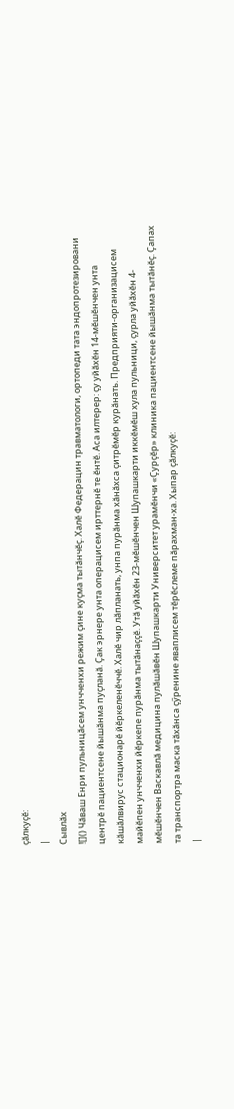ҫӑлкуҫӗ:
|
Сывлӑх
![]() Чӑваш Енри пульницӑсем унчченхи режим ҫине куҫма тытӑнчӗҫ. Халӗ Федерацин травматологи, ортопеди тата эндопротезировани центрӗ пациентсене йышӑнма пуҫланӑ. Ҫак эрнере унта операцисем ирттернӗ те ӗнтӗ. Аса илтерер: ҫу уйӑхӗн 14-мӗшӗнчен унта кӑшӑлвирус стационарӗ йӗркеленӗччӗ. Халӗ чир лӑпланать, унпа пурӑнма хӑнӑхса ҫитрӗмӗр курӑнать. Предприяти-организацисем майӗпен унчченхи йӗркепе пурӑнма тытӑнаҫҫӗ. Утӑ уйӑхӗн 23-мӗшӗнчен Шупашкарти иккӗмӗш хула пульници, ҫурла уйӑхӗн 4-мӗшӗнчен Васкавлӑ медицина пулӑшӑвӗн Шупашкарти Университет урамӗнчи «Ҫурҫӗр» клиника пациентсене йышӑнма тытӑнӗҫ. Ҫапах та транспортра маска тӑхӑнса ҫӳренине яваплисем тӗрӗслеме пӑрахман-ха. Хыпар ҫӑлкуҫӗ:
|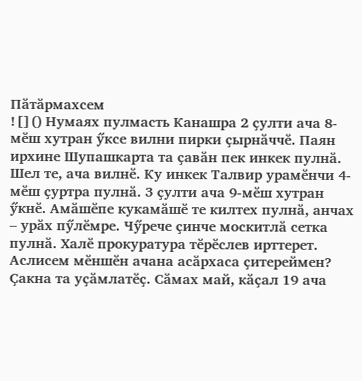Пӑтӑрмахсем
![]() Нумаях пулмасть Канашра 2 ҫулти ача 8-мӗш хутран ӳксе вилни пирки ҫырнӑччӗ. Паян ирхине Шупашкарта та ҫавӑн пек инкек пулнӑ. Шел те, ача вилнӗ. Ку инкек Талвир урамӗнчи 4-мӗш ҫуртра пулнӑ. 3 ҫулти ача 9-мӗш хутран ӳкнӗ. Амӑшӗпе кукамӑшӗ те килтех пулнӑ, анчах – урӑх пӳлӗмре. Чӳрече ҫинче москитлӑ сетка пулнӑ. Халӗ прокуратура тӗрӗслев ирттерет. Аслисем мӗншӗн ачана асӑрхаса ҫитереймен? Ҫакна та уҫӑмлатӗҫ. Сӑмах май, кӑҫал 19 ача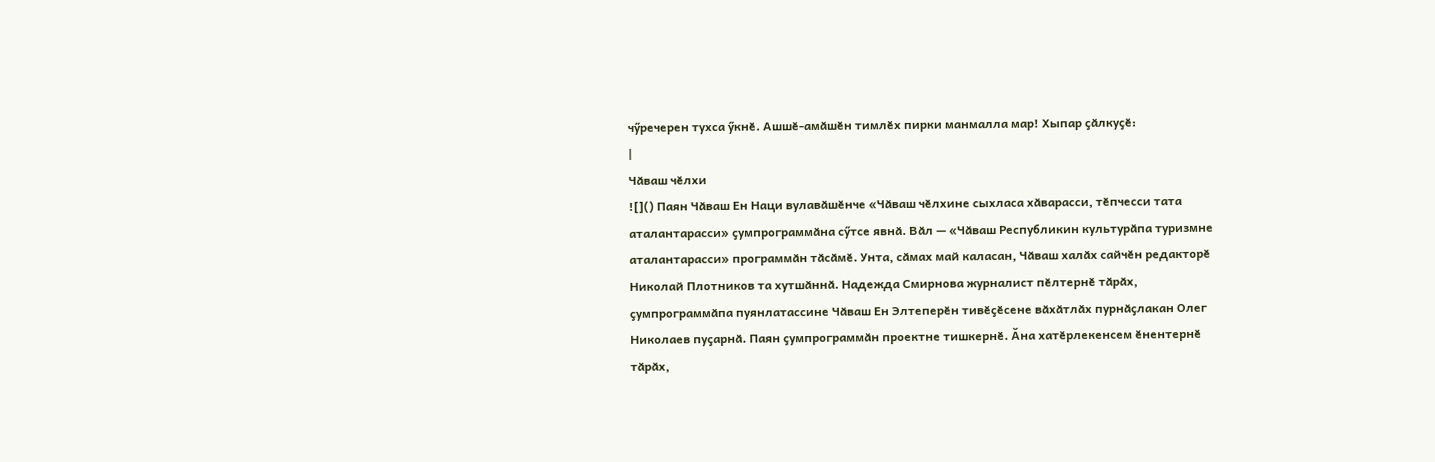чӳречерен тухса ӳкнӗ. Ашшӗ-амӑшӗн тимлӗх пирки манмалла мар! Хыпар ҫӑлкуҫӗ:
|
Чӑваш чӗлхи
![]() Паян Чӑваш Ен Наци вулавӑшӗнче «Чӑваш чӗлхине сыхласа хӑварасси, тӗпчесси тата аталантарасси» ҫумпрограммӑна сӳтсе явнӑ. Вӑл — «Чӑваш Республикин культурӑпа туризмне аталантарасси» программӑн тӑсӑмӗ. Унта, сӑмах май каласан, Чӑваш халӑх сайчӗн редакторӗ Николай Плотников та хутшӑннӑ. Надежда Смирнова журналист пӗлтернӗ тӑрӑх, ҫумпрограммӑпа пуянлатассине Чӑваш Ен Элтеперӗн тивӗҫӗсене вӑхӑтлӑх пурнӑҫлакан Олег Николаев пуҫарнӑ. Паян ҫумпрограммӑн проектне тишкернӗ. Ӑна хатӗрлекенсем ӗнентернӗ тӑрӑх,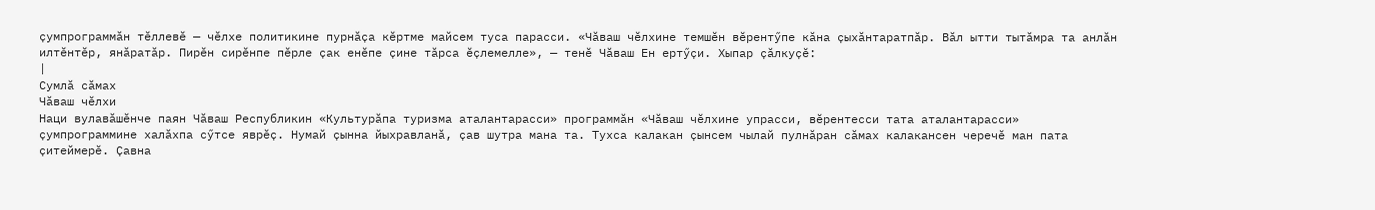ҫумпрограммӑн тӗллевӗ — чӗлхе политикине пурнӑҫа кӗртме майсем туса парасси. «Чӑваш чӗлхине темшӗн вӗрентӳпе кӑна ҫыхӑнтаратпӑр. Вӑл ытти тытӑмра та анлӑн илтӗнтӗр, янӑратӑр. Пирӗн сирӗнпе пӗрле ҫак енӗпе ҫине тӑрса ӗҫлемелле», — тенӗ Чӑваш Ен ертӳҫи. Хыпар ҫӑлкуҫӗ:
|
Сумлӑ сӑмах
Чӑваш чӗлхи
Наци вулавӑшӗнче паян Чӑваш Республикин «Культурӑпа туризма аталантарасси» программӑн «Чӑваш чӗлхине упрасси, вӗрентесси тата аталантарасси» ҫумпрограммине халӑхпа сӳтсе яврӗҫ. Нумай ҫынна йыхравланӑ, ҫав шутра мана та. Тухса калакан ҫынсем чылай пулнӑран сӑмах калакансен черечӗ ман пата ҫитеймерӗ. Ҫавна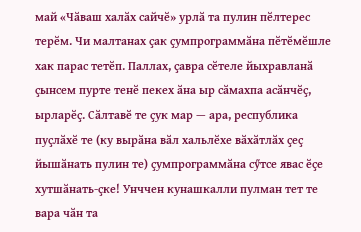май «Чӑваш халӑх сайчӗ» урлӑ та пулин пӗлтерес терӗм. Чи малтанах ҫак ҫумпрограммӑна пӗтӗмӗшле хак парас тетӗп. Паллах, ҫавра сӗтеле йыхравланӑ ҫынсем пурте тенӗ пекех ӑна ыр сӑмахпа асӑнчӗҫ, ырларӗҫ. Сӑлтавӗ те ҫук мар — ара, республика пуҫлӑхӗ те (ку вырӑна вӑл хальлӗхе вӑхӑтлӑх ҫеҫ йышӑнать пулин те) ҫумпрограммӑна сӳтсе явас ӗҫе хутшӑнать-ҫке! Унччен кунашкалли пулман тет те вара чӑн та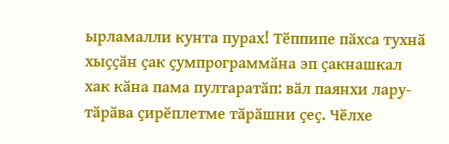ырламалли кунта пурах! Тӗппипе пӑхса тухнӑ хыҫҫӑн ҫак ҫумпрограммӑна эп ҫакнашкал хак кӑна пама пултаратӑп: вӑл паянхи лару-тӑрӑва ҫирӗплетме тӑрӑшни ҫеҫ. Чӗлхе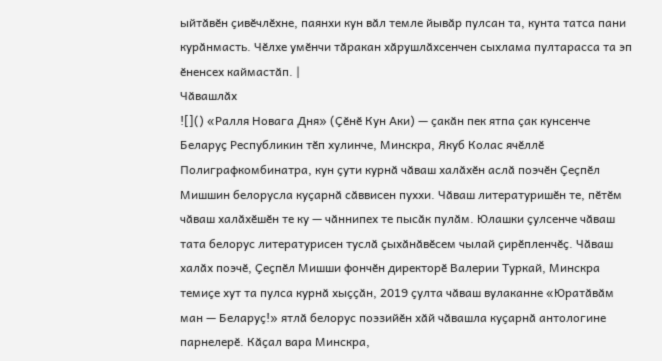ыйтӑвӗн ҫивӗчлӗхне, паянхи кун вӑл темле йывӑр пулсан та, кунта татса пани курӑнмасть. Чӗлхе умӗнчи тӑракан хӑрушлӑхсенчен сыхлама пултарасса та эп ӗненсех каймастӑп. |
Чӑвашлӑх
![]() «Ралля Новага Дня» (Ҫӗнӗ Кун Аки) — ҫакӑн пек ятпа ҫак кунсенче Беларуҫ Республикин тӗп хулинче, Минскра, Якуб Колас ячӗллӗ Полиграфкомбинатра, кун ҫути курнӑ чӑваш халӑхӗн аслӑ поэчӗн Ҫеҫпӗл Мишшин белорусла куҫарнӑ сӑввисен пуххи. Чӑваш литературишӗн те, пӗтӗм чӑваш халӑхӗшӗн те ку — чӑннипех те пысӑк пулӑм. Юлашки ҫулсенче чӑваш тата белорус литературисен туслӑ ҫыхӑнӑвӗсем чылай ҫирӗпленчӗҫ. Чӑваш халӑх поэчӗ, Ҫеҫпӗл Мишши фончӗн директорӗ Валерии Туркай, Минскра темиҫе хут та пулса курнӑ хыҫҫӑн, 2019 ҫулта чӑваш вулаканне «Юратӑвӑм ман — Беларуҫ!» ятлӑ белорус поэзийӗн хӑй чӑвашла куҫарнӑ антологине парнелерӗ. Кӑҫал вара Минскра,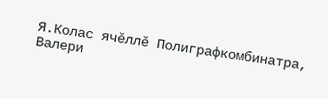Я.Колас ячӗллӗ Полиграфкомбинатра, Валери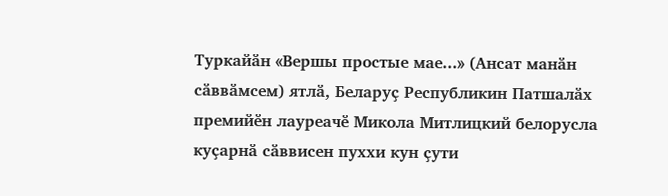Туркайӑн «Вершы простые мае...» (Ансат манӑн сӑввӑмсем) ятлӑ, Беларуҫ Республикин Патшалӑх премийӗн лауреачӗ Микола Митлицкий белорусла куҫарнӑ сӑввисен пуххи кун ҫути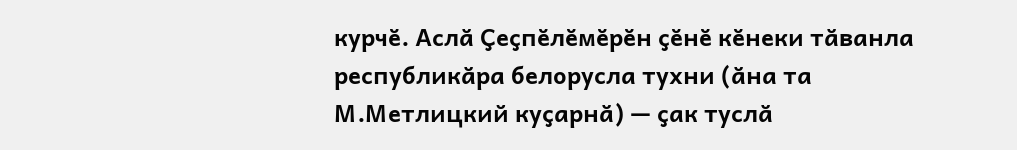курчӗ. Аслӑ Ҫеҫпӗлӗмӗрӗн ҫӗнӗ кӗнеки тӑванла республикӑра белорусла тухни (ӑна та М.Метлицкий куҫарнӑ) — ҫак туслӑ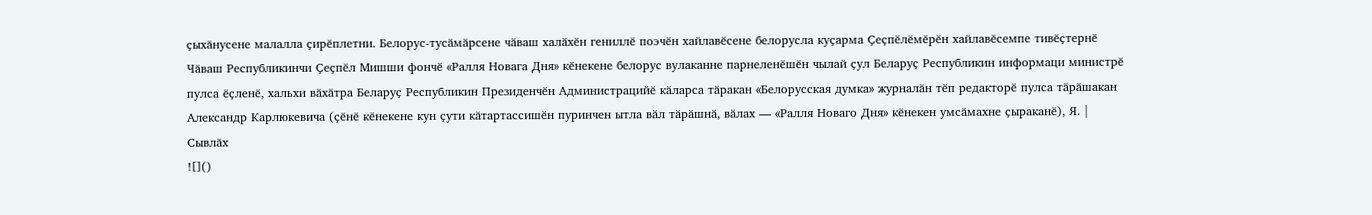ҫыхӑнусене малалла ҫирӗплетни. Белорус-тусӑмӑрсене чӑваш халӑхӗн гениллӗ поэчӗн хайлавӗсене белорусла куҫарма Ҫеҫпӗлӗмӗрӗн хайлавӗсемпе тивӗҫтернӗ Чӑваш Республикинчи Ҫеҫпӗл Мишши фончӗ «Ралля Новага Дня» кӗнекене белорус вулаканне парнеленӗшӗн чылай ҫул Беларуҫ Республикин информаци министрӗ пулса ӗҫленӗ, хальхи вӑхӑтра Беларуҫ Республикин Президенчӗн Администрацийӗ кӑларса тӑракан «Белорусская думка» журналӑн тӗп редакторӗ пулса тӑрӑшакан Александр Карлюкевича (ҫӗнӗ кӗнекене кун ҫути кӑтартассишӗн пуринчен ытла вӑл тӑрӑшнӑ, вӑлах — «Ралля Новаго Дня» кӗнекен умсӑмахне ҫыраканӗ), Я. |
Сывлӑх
![]()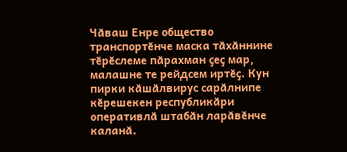Чӑваш Енре общество транспортӗнче маска тӑхӑннине тӗрӗслеме пӑрахман ҫеҫ мар, малашне те рейдсем иртӗҫ. Кун пирки кӑшӑлвирус сарӑлнипе кӗрешекен республикӑри оперативлӑ штабӑн ларӑвӗнче каланӑ.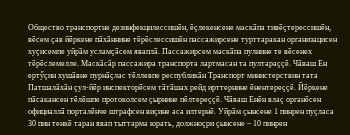Общество транспортне дезинфекцилессишӗн, ӗҫлекенсене маскӑпа тивӗҫтерессишӗн, вӗсем ҫав йӗркене пӑхӑннине тӗрӗслессишӗн пассажирсене турттаракан организацисен хуҫисемпе уйрӑм усламҫӑсем яваплӑ. Пассажирсем маскӑпа пулнине те вӗсенех тӗрӗслемелле. Маскӑсӑр пассажира транспорта лартмасан та пултараҫҫӗ. Чӑваш Ен ертӳҫин хушӑвне пурнӑҫлас тӗллевпе республикӑн Транспорт министерствин тата Патшалӑхӑн ҫул-йӗр инспекторӗсем тӑтӑшах рейд ирттернине ӗнентереҫҫӗ. Йӗркене пӑсакансен тӗлӗшпе протоколсем ҫырнине пӗлтереҫҫӗ. Чӑваш Енӗн влаҫ органӗсен официаллӑ порталӗнче штрафсен виҫине аса илтернӗ. Уйрӑм ҫынсене 1 пинрен пуҫласа 30 пин тенкӗ таран явап тыттарма юрать, должноҫри ҫынсене – 10 пинрен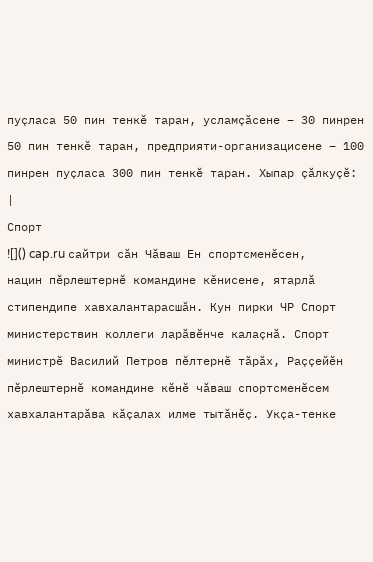пуҫласа 50 пин тенкӗ таран, усламҫӑсене – 30 пинрен 50 пин тенкӗ таран, предприяти-организацисене – 100 пинрен пуҫласа 300 пин тенкӗ таран. Хыпар ҫӑлкуҫӗ:
|
Спорт
![]() cap.ru сайтри сӑн Чӑваш Ен спортсменӗсен, нацин пӗрлештернӗ командине кӗнисене, ятарлӑ стипендипе хавхалантарасшӑн. Кун пирки ЧР Спорт министерствин коллеги ларӑвӗнче калаҫнӑ. Спорт министрӗ Василий Петров пӗлтернӗ тӑрӑх, Раҫҫейӗн пӗрлештернӗ командине кӗнӗ чӑваш спортсменӗсем хавхалантарӑва кӑҫалах илме тытӑнӗҫ. Укҫа-тенке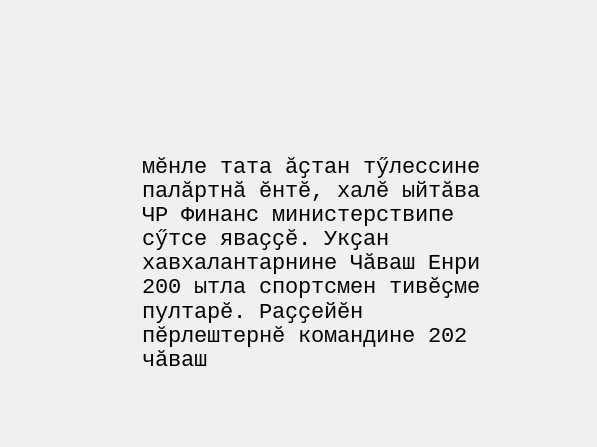мӗнле тата ӑҫтан тӳлессине палӑртнӑ ӗнтӗ, халӗ ыйтӑва ЧР Финанс министерствипе сӳтсе яваҫҫӗ. Укҫан хавхалантарнине Чӑваш Енри 200 ытла спортсмен тивӗҫме пултарӗ. Раҫҫейӗн пӗрлештернӗ командине 202 чӑваш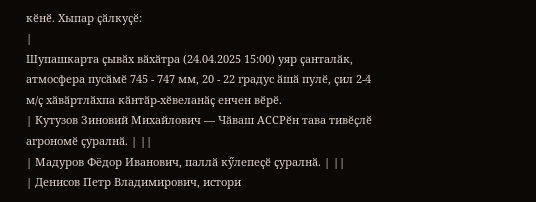кӗнӗ. Хыпар ҫӑлкуҫӗ:
|
Шупашкарта ҫывӑх вӑхӑтра (24.04.2025 15:00) уяр ҫанталӑк, атмосфера пусӑмӗ 745 - 747 мм, 20 - 22 градус ӑшӑ пулӗ, ҫил 2-4 м/ҫ хӑвӑртлӑхпа кӑнтӑр-хӗвеланӑҫ енчен вӗрӗ.
| Кутузов Зиновий Михайлович — Чӑваш АССРӗн тава тивӗҫлӗ агрономӗ ҫуралнӑ. | ||
| Мадуров Фёдор Иванович, паллӑ кӳлепеҫӗ ҫуралнӑ. | ||
| Денисов Петр Владимирович, истори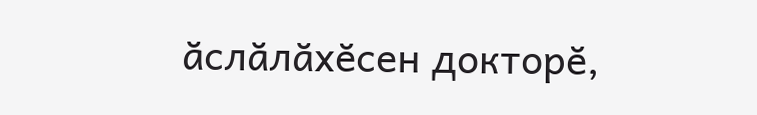ӑслӑлӑхӗсен докторӗ,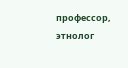профессор, этнолог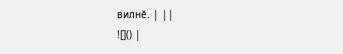вилнӗ. | ||
![]() |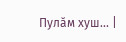Пулӑм хуш... |